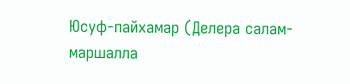Юсуф-пайхамар (Делера салам-маршалла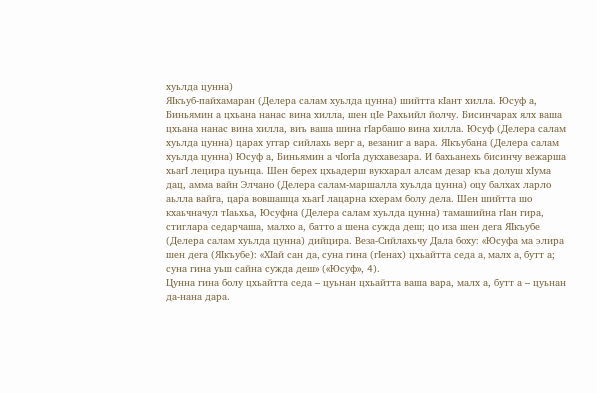хуьлда цунна)
ЯIкъуб-пайхамаран (Делера салам хуьлда цунна) шийтта кIант хилла. Юсуф а, Биньямин а цхьана нанас вина хилла, шен цIе Рахьийл йолчу. Бисинчарах ялх ваша цхьана нанас вина хилла, виъ ваша шина гIарбашо вина хилла. Юсуф (Делера салам хуьлда цунна) царах уггар сийлахь верг а, везаниг а вара. ЯIкъубана (Делера салам хуьлда цунна) Юсуф а, Биньямин а чIогIа дукхавезара. И бахьанехь бисинчу вежарша хьагI лецира цуьнца. Шен берех цхьадерш вукхарал алсам дезар къа долуш хIума дац, амма вайн Элчано (Делера салам-маршалла хуьлда цунна) оцу балхах ларло аьлла вайга, цара вовшашца хьагI лацарна кхерам болу дела. Шен шийтта шо кхаьчначул тIаьхьа, Юсуфна (Делера салам хуьлда цунна) тамашийна гIан гира, стиглара седарчаша, малхо а, батто а шена сужда деш; цо иза шен дега ЯIкъубе (Делера салам хуьлда цунна) дийцира. Веза-Сийлахьчу Дала боху: «Юсуфа ма элира шен дега (ЯIкъубе): «ХIай сан да‚ суна гина (гIенах) цхьайтта седа а‚ малх а‚ бутт а; суна гина уьш сайна сужда деш» («Юсуф», 4).
Цунна гина болу цхьайтта седа – цуьнан цхьайтта ваша вара, малх а, бутт а – цуьнан да-нана дара.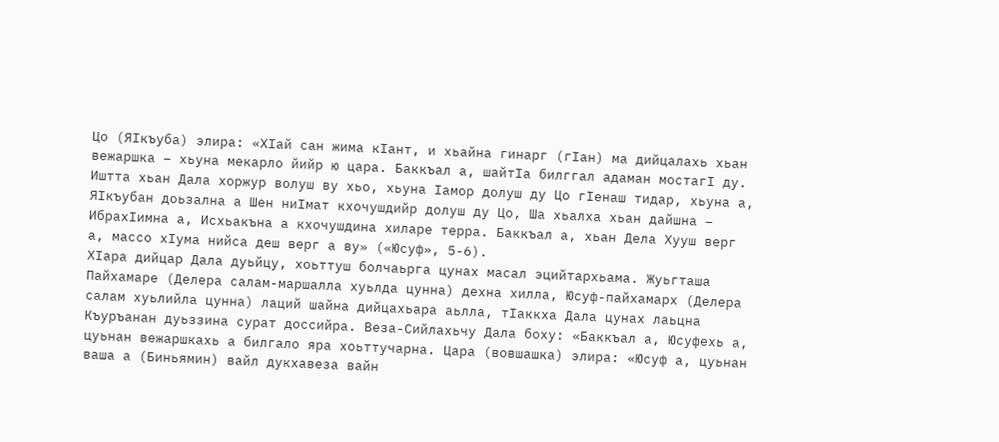Цо (ЯIкъуба) элира: «ХIай сан жима кIант‚ и хьайна гинарг (гIан) ма дийцалахь хьан вежаршка – хьуна мекарло йийр ю цара. Баккъал а, шайтIа билггал адаман мостагI ду. Иштта хьан Дала хоржур волуш ву хьо‚ хьуна Iамор долуш ду Цо гIенаш тидар‚ хьуна а, ЯIкъубан доьзална а Шен ниIмат кхочушдийр долуш ду Цо‚ Ша хьалха хьан дайшна – ИбрахIимна а‚ Исхьакъна а кхочушдина хиларе терра. Баккъал а, хьан Дела Хууш верг а‚ массо хIума нийса деш верг а ву» («Юсуф», 5-6).
ХIара дийцар Дала дуьйцу, хоьттуш болчаьрга цунах масал эцийтархьама. Жуьгташа Пайхамаре (Делера салам-маршалла хуьлда цунна) дехна хилла, Юсуф-пайхамарх (Делера салам хуьлийла цунна) лаций шайна дийцахьара аьлла, тIаккха Дала цунах лаьцна Къуръанан дуьззина сурат доссийра. Веза-Сийлахьчу Дала боху: «Баккъал а, Юсуфехь а, цуьнан вежаршкахь а билгало яра хоьттучарна. Цара (вовшашка) элира: «Юсуф а, цуьнан ваша а (Биньямин) вайл дукхавеза вайн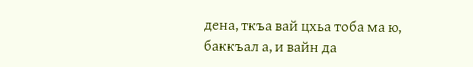дена, ткъа вай цхьа тоба ма ю, баккъал а, и вайн да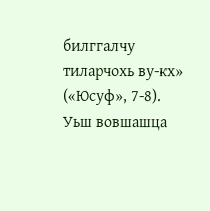билггалчу тиларчохь ву-кх» («Юсуф», 7-8).
Уьш вовшашца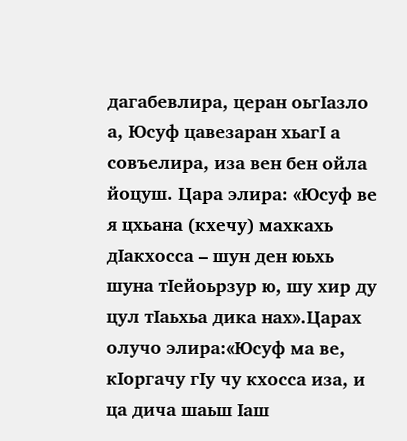дагабевлира, церан оьгIазло а, Юсуф цавезаран хьагI а совъелира, иза вен бен ойла йоцуш. Цара элира: «Юсуф ве я цхьана (кхечу) махкахь дIакхосса – шун ден юьхь шуна тIейоьрзур ю, шу хир ду цул тIаьхьа дика нах».Царах олучо элира:«Юсуф ма ве, кIоргачу гIу чу кхосса иза, и ца дича шаьш Iаш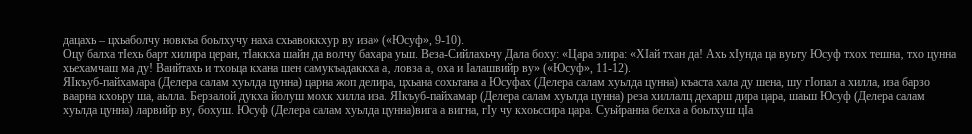дацахь – цхьаболчу новкъа боьлхучу наха схьавоккхур ву иза» («Юсуф», 9-10).
Оцу балха тIехь барт хилира церан, тIаккха шайн да волчу бахара уьш. Веза-Сийлахьчу Дала боху: «Цара элира: «ХIай тхан да! Ахь хIунда ца вуьту Юсуф тхох тешна‚ тхо цунна хьехамчаш ма ду! Ваийтахь и тхоьца кхана шен самукъадаккха а‚ ловза а‚ оха и Iалашвийр ву» («Юсуф», 11-12).
ЯIкъуб-пайхамара (Делера салам хуьлда цунна) царна жоп делира, цхьана сохьтана а Юсуфах (Делера салам хуьлда цунна) къаста хала ду шена, шу гIопал а хилла, иза барзо ваарна кхоьру ша, аьлла. Берзалой дукха йолуш мохк хилла иза. ЯIкъуб-пайхамар (Делера салам хуьлда цунна) реза хиллалц дехарш дира цара, шаьш Юсуф (Делера салам хуьлда цунна) ларвийр ву, бохуш. Юсуф (Делера салам хуьлда цунна)вига а вигна, гIу чу кхоьссира цара. Суьйранна белха а боьлхуш цIа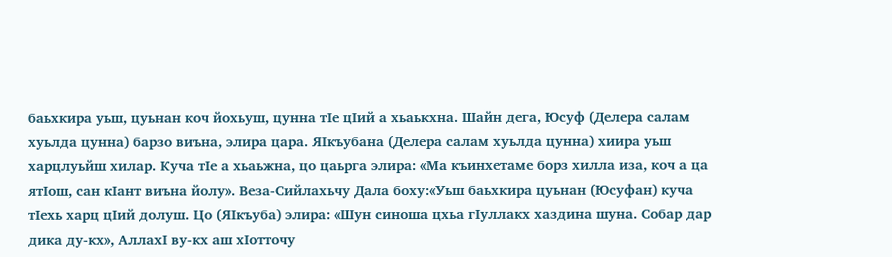баьхкира уьш, цуьнан коч йохьуш, цунна тIе цIий а хьаькхна. Шайн дега, Юсуф (Делера салам хуьлда цунна) барзо виъна, элира цара. ЯIкъубана (Делера салам хуьлда цунна) хиира уьш харцлуьйш хилар. Куча тIе а хьаьжна, цо цаьрга элира: «Ма къинхетаме борз хилла иза, коч а ца ятIош, сан кIант виъна йолу». Веза-Сийлахьчу Дала боху:«Уьш баьхкира цуьнан (Юсуфан) куча тIехь харц цIий долуш. Цо (ЯIкъуба) элира: «Шун синоша цхьа гIуллакх хаздина шуна. Собар дар дика ду-кх», АллахI ву-кх аш хIотточу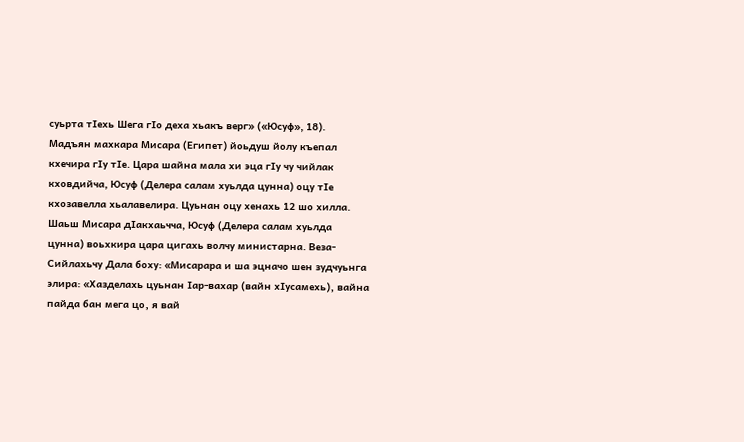суьрта тIехь Шега гIо деха хьакъ верг» («Юсуф», 18).
Мадъян махкара Мисара (Египет) йоьдуш йолу къепал кхечира гIу тIе. Цара шайна мала хи эца гIу чу чийлак кховдийча, Юсуф (Делера салам хуьлда цунна) оцу тIе кхозавелла хьалавелира. Цуьнан оцу хенахь 12 шо хилла. Шаьш Мисара дIакхаьчча, Юсуф (Делера салам хуьлда цунна) воьхкира цара цигахь волчу министарна. Веза-Сийлахьчу Дала боху: «Мисарара и ша эцначо шен зудчуьнга элира: «Хазделахь цуьнан Iар-вахар (вайн хIусамехь)‚ вайна пайда бан мега цо‚ я вай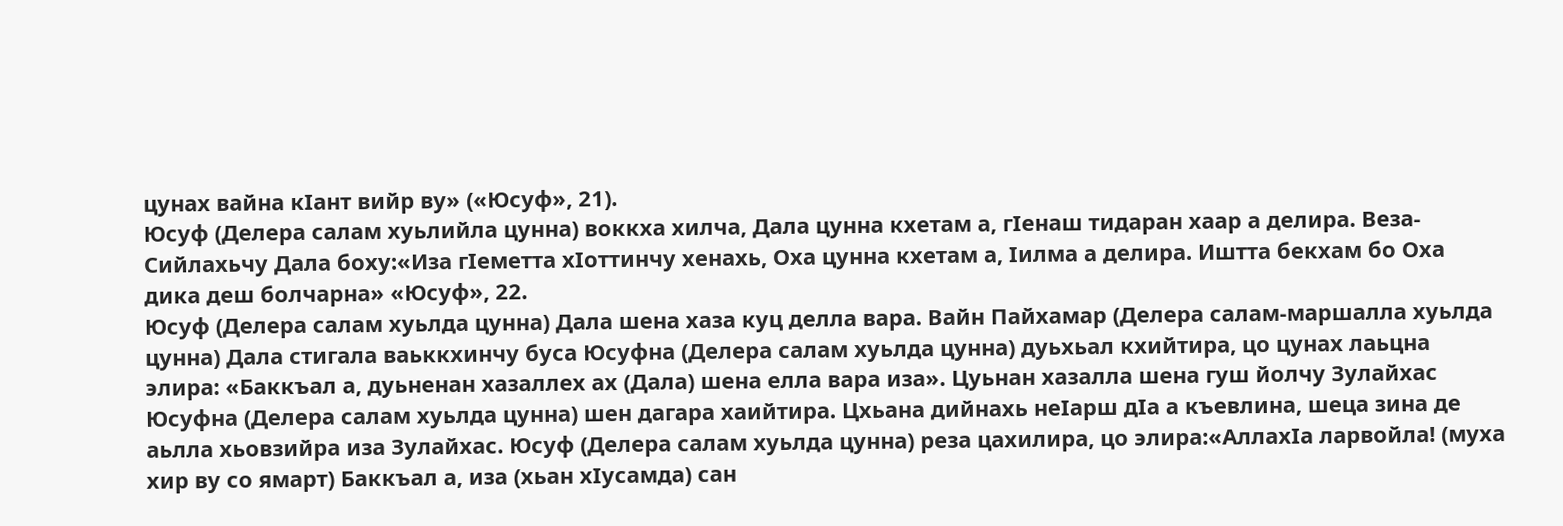цунах вайна кIант вийр ву» («Юсуф», 21).
Юсуф (Делера салам хуьлийла цунна) воккха хилча, Дала цунна кхетам а, гIенаш тидаран хаар а делира. Веза-Сийлахьчу Дала боху:«Иза гIеметта хIоттинчу хенахь, Оха цунна кхетам а‚ Iилма а делира. Иштта бекхам бо Оха дика деш болчарна» «Юсуф», 22.
Юсуф (Делера салам хуьлда цунна) Дала шена хаза куц делла вара. Вайн Пайхамар (Делера салам-маршалла хуьлда цунна) Дала стигала ваьккхинчу буса Юсуфна (Делера салам хуьлда цунна) дуьхьал кхийтира, цо цунах лаьцна элира: «Баккъал а, дуьненан хазаллех ах (Дала) шена елла вара иза». Цуьнан хазалла шена гуш йолчу Зулайхас Юсуфна (Делера салам хуьлда цунна) шен дагара хаийтира. Цхьана дийнахь неIарш дIа а къевлина, шеца зина де аьлла хьовзийра иза Зулайхас. Юсуф (Делера салам хуьлда цунна) реза цахилира, цо элира:«АллахIа ларвойла! (муха хир ву со ямарт) Баккъал а, иза (хьан хIусамда) сан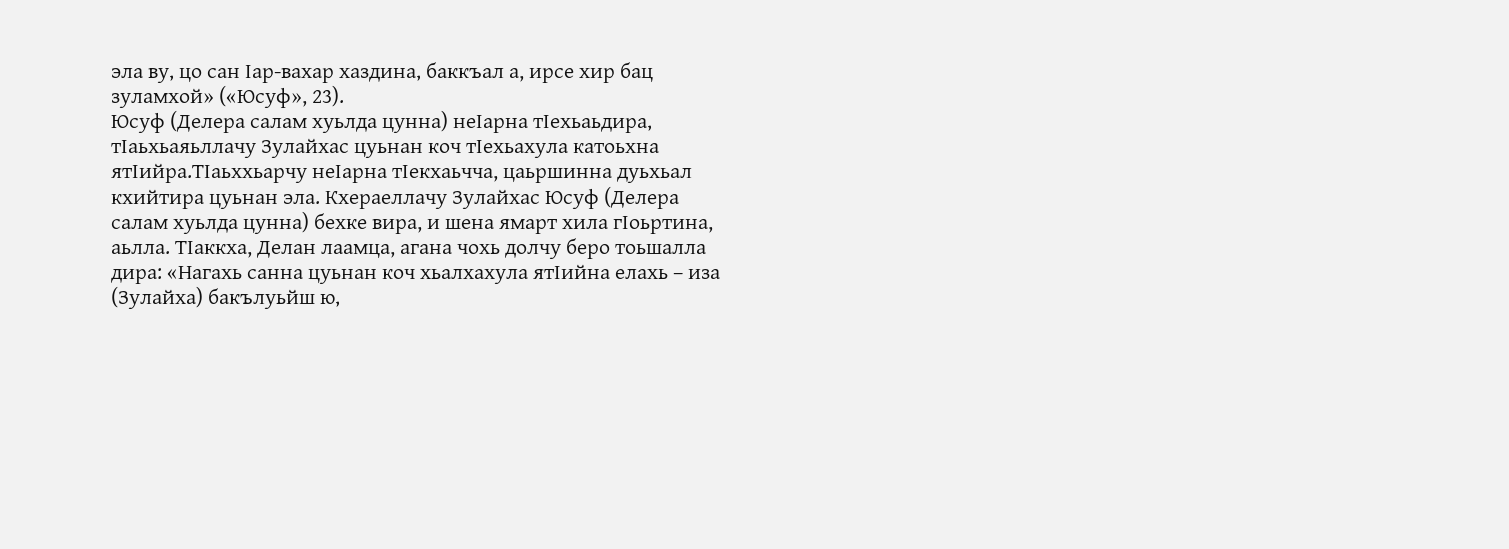эла ву‚ цо сан Iар-вахар хаздина‚ баккъал а, ирсе хир бац зуламхой» («Юсуф», 23).
Юсуф (Делера салам хуьлда цунна) неIарна тIехьаьдира‚ тIаьхьаяьллачу Зулайхас цуьнан коч тIехьахула катоьхна ятIийра.ТIаьххьарчу неIарна тIекхаьчча, цаьршинна дуьхьал кхийтира цуьнан эла. Кхераеллачу Зулайхас Юсуф (Делера салам хуьлда цунна) бехке вира, и шена ямарт хила гIоьртина, аьлла. ТIаккха, Делан лаамца, агана чохь долчу беро тоьшалла дира: «Нагахь санна цуьнан коч хьалхахула ятIийна елахь – иза (Зулайха) бакълуьйш ю‚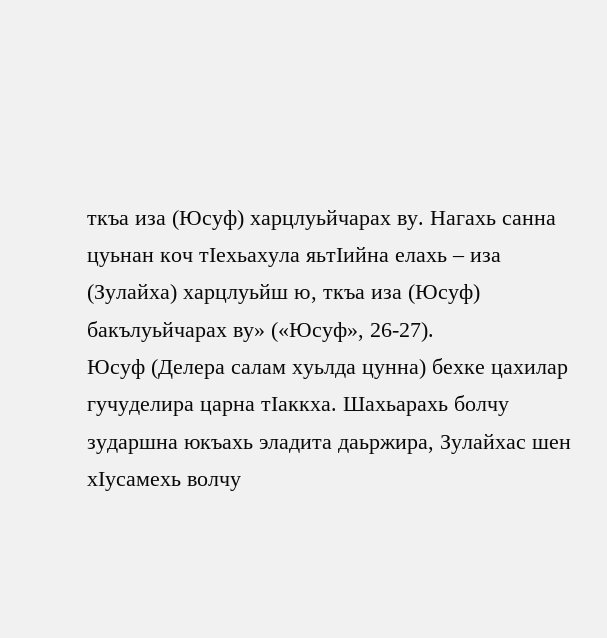ткъа иза (Юсуф) харцлуьйчарах ву. Нагахь санна цуьнан коч тIехьахула яьтIийна елахь – иза (Зулайха) харцлуьйш ю‚ ткъа иза (Юсуф) бакълуьйчарах ву» («Юсуф», 26-27).
Юсуф (Делера салам хуьлда цунна) бехке цахилар гучуделира царна тIаккха. Шахьарахь болчу зударшна юкъахь эладита даьржира, Зулайхас шен хIусамехь волчу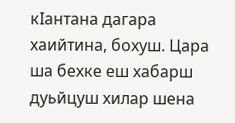кIантана дагара хаийтина, бохуш. Цара ша бехке еш хабарш дуьйцуш хилар шена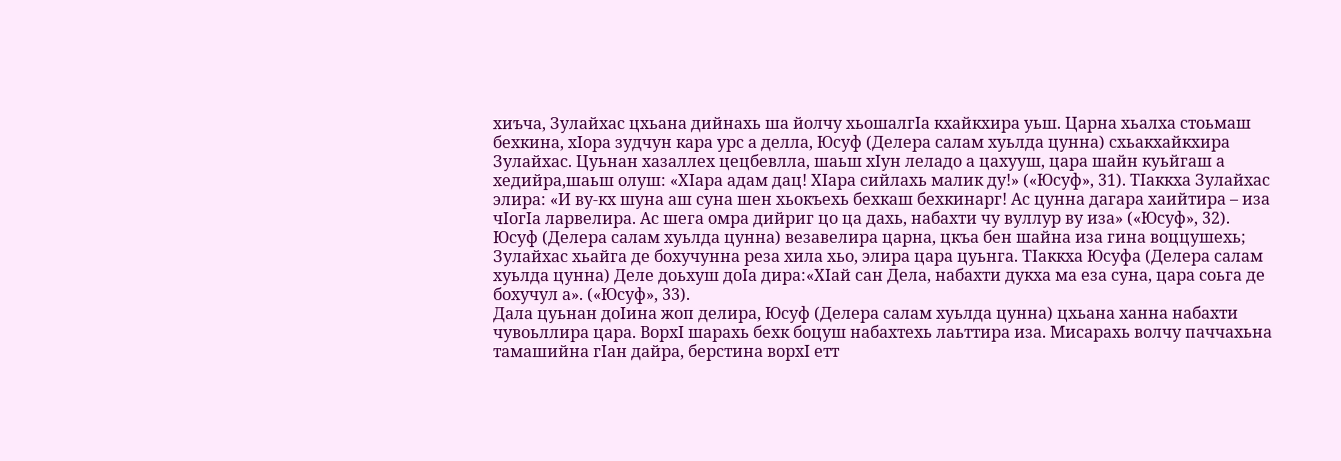хиъча, Зулайхас цхьана дийнахь ша йолчу хьошалгIа кхайкхира уьш. Царна хьалха стоьмаш бехкина, хIора зудчун кара урс а делла, Юсуф (Делера салам хуьлда цунна) схьакхайкхира Зулайхас. Цуьнан хазаллех цецбевлла, шаьш хIун леладо а цахууш, цара шайн куьйгаш а хедийра,шаьш олуш: «ХIара адам дац! ХIара сийлахь малик ду!» («Юсуф», 31). ТIаккха Зулайхас элира: «И ву-кх шуна аш суна шен хьокъехь бехкаш бехкинарг! Ас цунна дагара хаийтира – иза чIогIа ларвелира. Ас шега омра дийриг цо ца дахь‚ набахти чу вуллур ву иза» («Юсуф», 32).
Юсуф (Делера салам хуьлда цунна) везавелира царна, цкъа бен шайна иза гина воццушехь; Зулайхас хьайга де бохучунна реза хила хьо, элира цара цуьнга. ТIаккха Юсуфа (Делера салам хуьлда цунна) Деле доьхуш доIа дира:«ХIай сан Дела, набахти дукха ма еза суна, цара соьга де бохучул а». («Юсуф», 33).
Дала цуьнан доIина жоп делира, Юсуф (Делера салам хуьлда цунна) цхьана ханна набахти чувоьллира цара. ВорхI шарахь бехк боцуш набахтехь лаьттира иза. Мисарахь волчу паччахьна тамашийна гIан дайра, берстина ворхI етт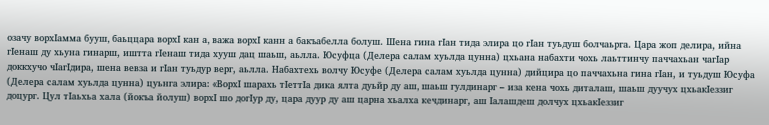озачу ворхIамма бууш‚ баьццара ворхI кан а‚ важа ворхI канн а бакъабелла болуш. Шена гина гIан тида элира цо гIан туьдуш болчаьрга. Цара жоп делира, ийна гIенаш ду хьуна гинарш, иштта гIенаш тида хууш дац шаьш, аьлла. Юсуфца (Делера салам хуьлда цунна) цхьана набахти чохь лаьттинчу паччахьан чагIар доккхучо чIагIдира, шена вевза и гIан туьдур верг, аьлла. Набахтехь волчу Юсуфе (Делера салам хуьлда цунна) дийцира цо паччахьна гина гIан, и туьдуш Юсуфа (Делера салам хуьлда цунна) цуьнга элира: «ВорхI шарахь тIеттIа дика ялта дуьйр ду аш‚ шаьш гулдинарг – иза кена чохь диталаш, шаьш дуучух цхьакIеззиг доцург. Цул тIаьхьа хала (йокъа йолуш) ворхI шо догIур ду, цара дуур ду аш царна хьалха кечдинарг, аш Iалашдеш долчух цхьакIеззиг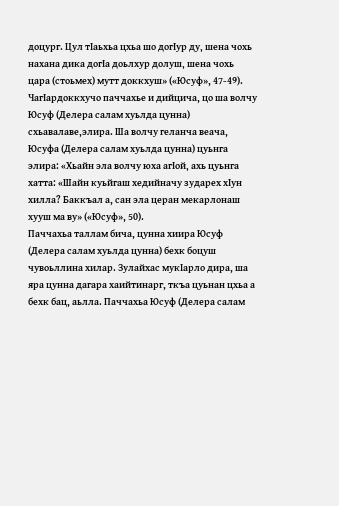доцург. Цул тIаьхьа цхьа шо догIур ду‚ шена чохь нахана дика догIа доьлхур долуш‚ шена чохь цара (стоьмех) мутт доккхуш» («Юсуф», 47-49).
ЧагIардоккхучо паччахье и дийцича, цо ша волчу Юсуф (Делера салам хуьлда цунна) схьавалаве,элира. Ша волчу геланча веача, Юсуфа (Делера салам хуьлда цунна) цуьнга элира: «Хьайн эла волчу юха агIой‚ ахь цуьнга хатта: «Шайн куьйгаш хедийначу зударех хIун хилла? Баккъал а, сан эла церан мекарлонаш хууш ма ву» («Юсуф», 50).
Паччахьа таллам бича, цунна хиира Юсуф (Делера салам хуьлда цунна) бехк боцуш чувоьллина хилар. Зулайхас мукIарло дира, ша яра цунна дагара хаийтинарг, ткъа цуьнан цхьа а бехк бац, аьлла. Паччахьа Юсуф (Делера салам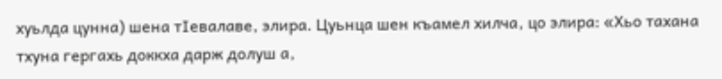хуьлда цунна) шена тIевалаве, элира. Цуьнца шен къамел хилча‚ цо элира: «Хьо тахана тхуна гергахь доккха дарж долуш а‚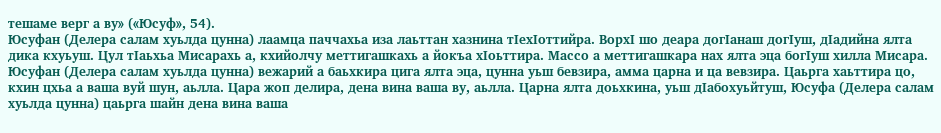тешаме верг а ву» («Юсуф», 54).
Юсуфан (Делера салам хуьлда цунна) лаамца паччахьа иза лаьттан хазнина тIехIоттийра. ВорхI шо деара догIанаш догIуш, дIадийна ялта дика кхуьуш. Цул тIаьхьа Мисарахь а, кхийолчу меттигашкахь а йокъа хIоьттира. Массо а меттигашкара нах ялта эца богIуш хилла Мисара. Юсуфан (Делера салам хуьлда цунна) вежарий а баьхкира цига ялта эца, цунна уьш бевзира, амма царна и ца вевзира. Цаьрга хаьттира цо, кхин цхьа а ваша вуй шун, аьлла. Цара жоп делира, дена вина ваша ву, аьлла. Царна ялта доьхкина, уьш дIабохуьйтуш, Юсуфа (Делера салам хуьлда цунна) цаьрга шайн дена вина ваша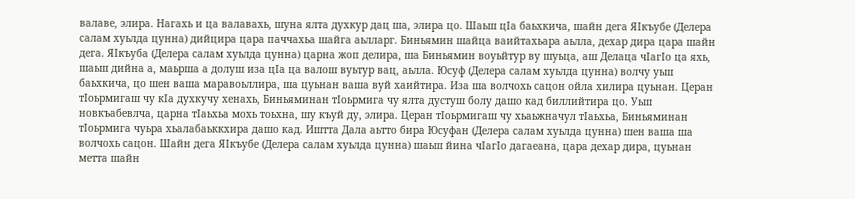валаве, элира. Нагахь и ца валавахь, шуна ялта духкур дац ша, элира цо. Шаьш цIа баьхкича, шайн дега ЯIкъубе (Делера салам хуьлда цунна) дийцира цара паччахьа шайга аьлларг. Биньямин шайца ваийтахьара аьлла, дехар дира цара шайн дега. ЯIкъуба (Делера салам хуьлда цунна) царна жоп делира, ша Биньямин воуьйтур ву шуьца, аш Делаца чIагIо ца яхь, шаьш дийна а, маьрша а долуш иза цIа ца валош вуьтур вац‚ аьлла. Юсуф (Делера салам хуьлда цунна) волчу уьш баьхкича, цо шен ваша маравоьллира, ша цуьнан ваша вуй хаийтира. Иза ша волчохь сацон ойла хилира цуьнан. Церан тIоьрмигаш чу кIа духкучу хенахь, Биньяминан тIоьрмига чу ялта дустуш болу дашо кад биллийтира цо. Уьш новкъабевлча, царна тIаьхьа мохь тоьхна, шу къуй ду, элира. Церан тIоьрмигаш чу хьаьжначул тIаьхьа, Биньяминан тIоьрмига чуьра хьалабаьккхира дашо кад. Иштта Дала аьтто бира Юсуфан (Делера салам хуьлда цунна) шен ваша ша волчохь сацон. Шайн дега ЯIкъубе (Делера салам хуьлда цунна) шаьш йина чIагIо дагаеана, цара дехар дира, цуьнан метта шайн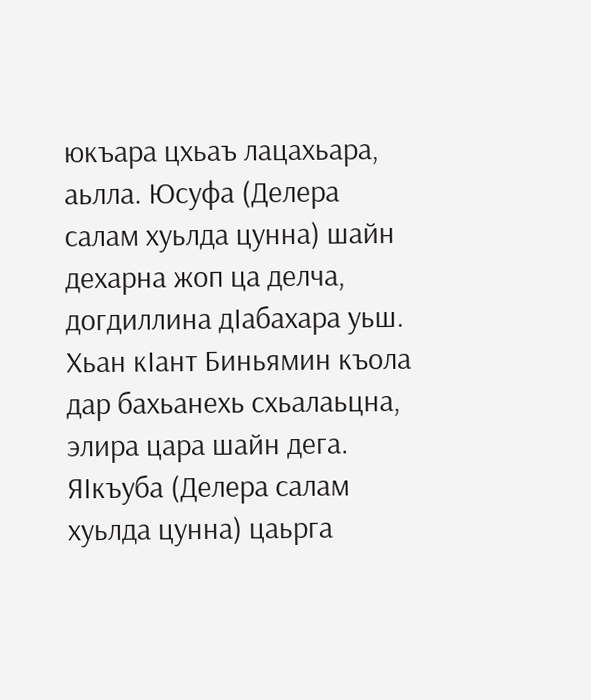юкъара цхьаъ лацахьара, аьлла. Юсуфа (Делера салам хуьлда цунна) шайн дехарна жоп ца делча, догдиллина дIабахара уьш. Хьан кIант Биньямин къола дар бахьанехь схьалаьцна, элира цара шайн дега. ЯIкъуба (Делера салам хуьлда цунна) цаьрга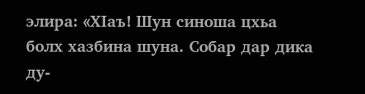элира: «ХIаъ! Шун синоша цхьа болх хазбина шуна. Собар дар дика ду-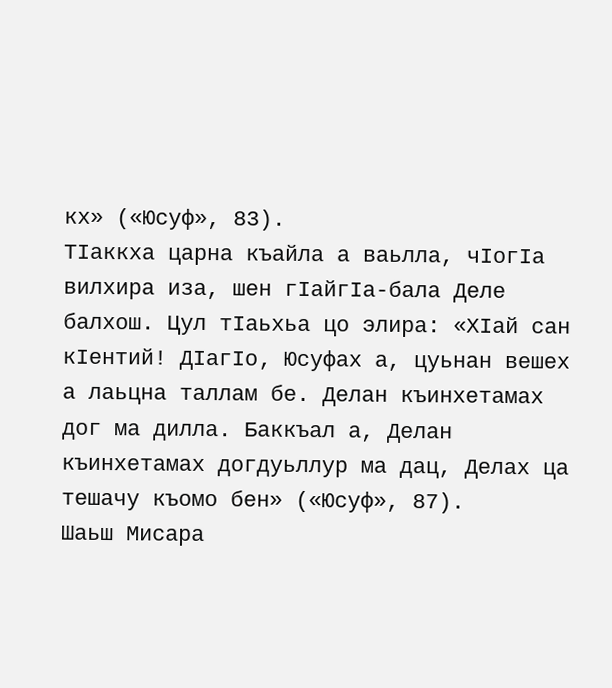кх» («Юсуф», 83).
ТIаккха царна къайла а ваьлла, чIогIа вилхира иза, шен гIайгIа-бала Деле балхош. Цул тIаьхьа цо элира: «ХIай сан кIентий! ДIагIо‚ Юсуфах а, цуьнан вешех а лаьцна таллам бе. Делан къинхетамах дог ма дилла. Баккъал а, Делан къинхетамах догдуьллур ма дац, Делах ца тешачу къомо бен» («Юсуф», 87).
Шаьш Мисара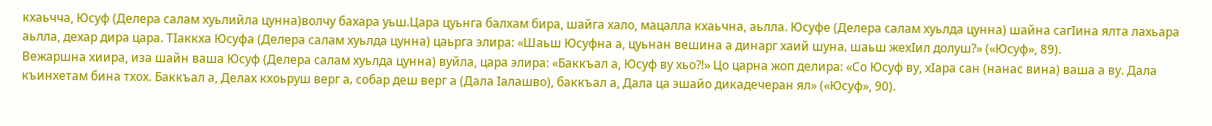кхаьчча, Юсуф (Делера салам хуьлийла цунна)волчу бахара уьш.Цара цуьнга балхам бира, шайга хало, мацалла кхаьчна, аьлла. Юсуфе (Делера салам хуьлда цунна) шайна сагIина ялта лахьара аьлла, дехар дира цара. ТIаккха Юсуфа (Делера салам хуьлда цунна) цаьрга элира: «Шаьш Юсуфна а, цуьнан вешина а динарг хаий шуна‚ шаьш жехIил долуш?» («Юсуф», 89).
Вежаршна хиира, иза шайн ваша Юсуф (Делера салам хуьлда цунна) вуйла, цара элира: «Баккъал а, Юсуф ву хьо?!» Цо царна жоп делира: «Со Юсуф ву, хIара сан (нанас вина) ваша а ву. Дала къинхетам бина тхох. Баккъал а, Делах кхоьруш верг а‚ собар деш верг а (Дала Iалашво), баккъал а, Дала ца эшайо дикадечеран ял» («Юсуф», 90).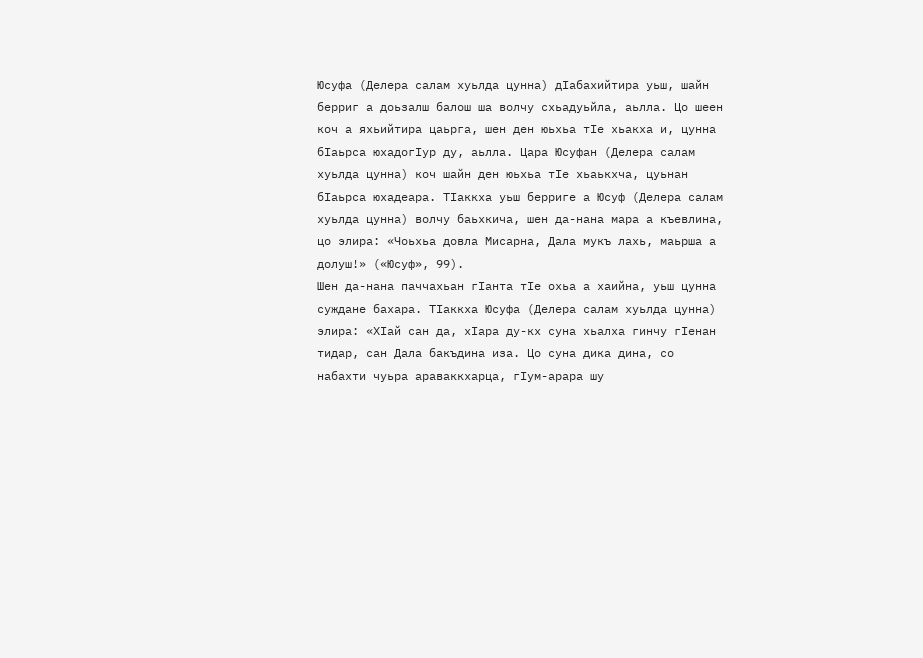Юсуфа (Делера салам хуьлда цунна) дIабахийтира уьш, шайн берриг а доьзалш балош ша волчу схьадуьйла, аьлла. Цо шеен коч а яхьийтира цаьрга, шен ден юьхьа тIе хьакха и, цунна бIаьрса юхадогIур ду, аьлла. Цара Юсуфан (Делера салам хуьлда цунна) коч шайн ден юьхьа тIе хьаькхча, цуьнан бIаьрса юхадеара. ТIаккха уьш берриге а Юсуф (Делера салам хуьлда цунна) волчу баьхкича, шен да-нана мара а къевлина, цо элира: «Чоьхьа довла Мисарна‚ Дала мукъ лахь‚ маьрша а долуш!» («Юсуф», 99).
Шен да-нана паччахьан гIанта тIе охьа а хаийна, уьш цунна суждане бахара. ТIаккха Юсуфа (Делера салам хуьлда цунна) элира: «ХIай сан да, хIара ду-кх суна хьалха гинчу гIенан тидар‚ сан Дала бакъдина иза. Цо суна дика дина, со набахти чуьра араваккхарца‚ гIум-арара шу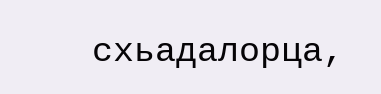схьадалорца,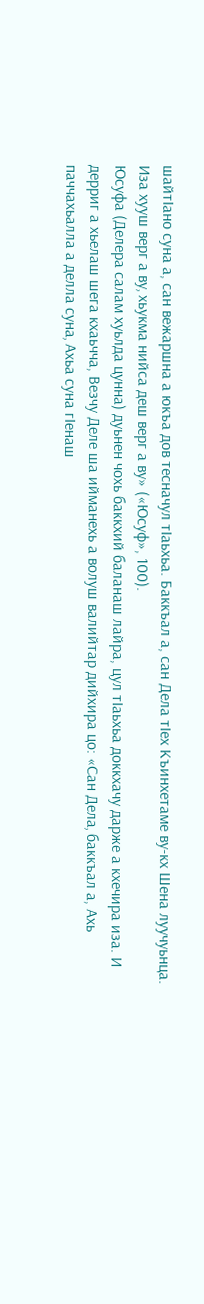шайтIано суна а, сан вежаршна а юкъа дов тесначул тIаьхьа. Баккъал а, сан Дела тIех Къинхетаме ву-кх Шена луучуьнца. Иза хууш верг а ву‚ хьукма нийса деш верг а ву» («Юсуф», 100).
Юсуфа (Делера салам хуьлда цунна) дуьнен чохь баккхий баланаш лайра, цул тIаьхьа доккхачу дарже а кхечира иза. И дерриг а хьелаш шега кхаьчча, Везчу Деле ша ийманехь а волуш валийтар дийхира цо: «Сан Дела‚ баккъал а, Ахь паччахьалла а делла суна‚ Ахьа суна гIенаш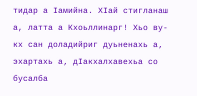тидар а Iамийна. ХIай стигланаш а, латта а Кхоьллинарг! Хьо ву-кх сан доладийриг дуьненахь а‚ эхартахь а‚ дIакхалхавехьа со бусалба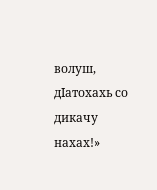волуш‚ дIатохахь со дикачу нахах!»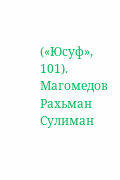(«Юсуф», 101).
Магомедов Рахьман Сулиман